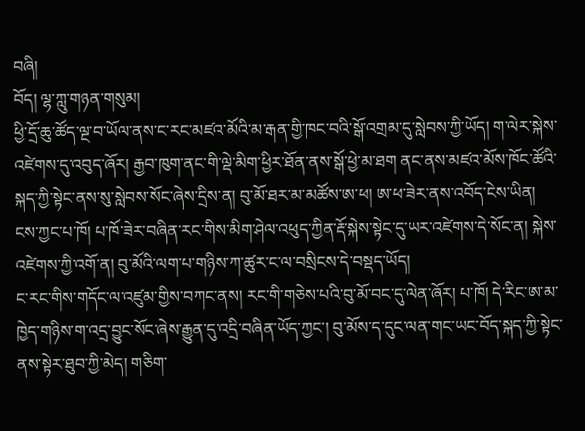བཞི།
བོད། ལྷ་ཀླུ་གཉན་གསུམ།
ཕྱི་དྲོ་ཆུ་ཚོད་ལྔ་བ་ཡོལ་ནས་ང་རང་མཛའ་མོའི་མ་རྒན་གྱི་ཁང་བའི་སྒོ་འགྲམ་དུ་སླེབས་ཀྱི་ཡོད། ག་ལེར་སྐེས་འཛེགས་དུ་འབུད་ཞོར། རྒྱབ་ཁུག་ནང་གི་ལྡེ་མིག་ཕྱིར་ཐོན་ནས་སྒོ་ཕྱེ་མ་ཐག ནང་ནས་མཛའ་མོས་ཁོང་ཚོའི་སྐད་ཀྱི་སྟེང་ནས་སུ་སླེབས་སོང་ཞེས་དྲིས་ན། བུ་མོ་ཐར་མ་མཚོས་ཨ་ཕ། ཨ་ཕ་ཟེར་ནས་འབོད་ངེས་ཡིན། ངས་ཀྱང་པ་ཁོ། པ་ཁོ་ཟེར་བཞིན་རང་གིས་མིག་ཤེལ་འཕུད་ཀྱིན་རྡོ་སྐེས་སྟེང་དུ་ཡར་འཛེགས་དེ་སོང་ན། སྐེས་འཛེགས་ཀྱི་འགོ་ན། བུ་མོའི་ལག་པ་གཉིས་ཀ་ཚུར་ང་ལ་བསྲིངས་དེ་བསྡད་ཡོད།
ང་རང་གིས་གདོང་ལ་འཛུམ་གྱིས་བཀང་ནས། རང་གི་གཅེས་པའི་བུ་མོ་བང་དུ་ལེན་ཞོར། པ་ཁོ། དེ་རིང་ཨ་མ་ཁྱེད་གཉིས་ག་འདྲ་བྱུང་སོང་ཞེས་རྒྱུན་དུ་འདྲི་བཞིན་ཡོད་ཀྱང་། བུ་མོས་ད་དུང་ལན་གང་ཡང་བོད་སྐད་ཀྱི་སྟེང་ནས་སྟེར་ཐུབ་ཀྱི་མེད། གཅིག་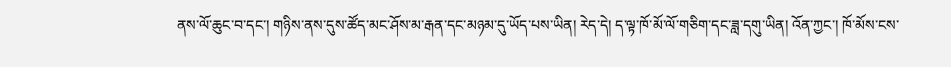ནས་ལོ་ཆུང་བ་དང་། གཉིས་ནས་དུས་ཚོད་མང་ཤོས་མ་རྒན་དང་མཉམ་དུ་ཡོད་པས་ཡིན། རེད་དེ། ད་ལྟ་ཁོ་མོ་ལོ་གཅིག་དང་ཟླ་དགུ་ཡིན། འོན་ཀྱང་། ཁོ་མོས་ངས་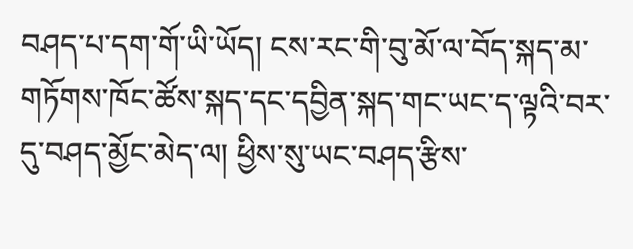བཤད་པ་དག་གོ་ཡི་ཡོད། ངས་རང་གི་བུ་མོ་ལ་བོད་སྐད་མ་གཏོགས་ཁོང་ཚོས་སྐད་དང་དབྱིན་སྐད་གང་ཡང་ད་ལྟའི་བར་དུ་བཤད་མྱོང་མེད་ལ། ཕྱིས་སུ་ཡང་བཤད་རྩིས་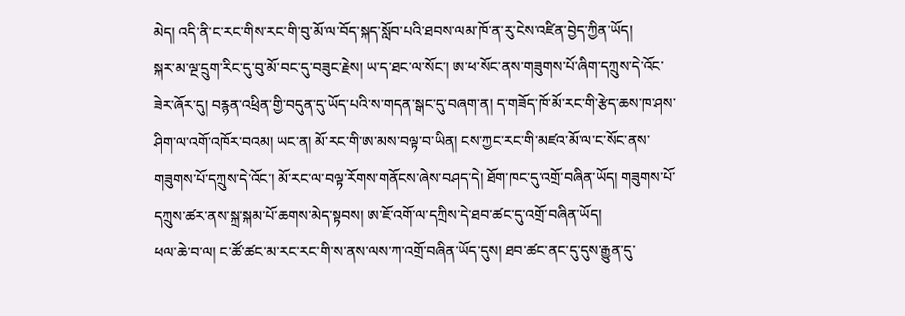མེད། འདི་ནི་ང་རང་གིས་རང་གི་བུ་མོ་ལ་བོད་སྐད་སློབ་པའི་ཐབས་ལམ་ཁོ་ན་རུ་ངེས་འཛིན་བྱེད་ཀྱིན་ཡོད།
སྐར་མ་ལྔ་དྲུག་རིང་དུ་བུ་མོ་བང་དུ་བཟུང་རྗེས། ཡ་ད་ཐང་ལ་སོང་། ཨ་ཕ་སོང་ནས་གཟུགས་པོ་ཞིག་དཀྲུས་དེ་འོང་ཟེར་ཞོར་དུ། བརྙན་འཕྲིན་གྱི་བདུན་དུ་ཡོད་པའི་ས་གདན་སྒང་དུ་བཞག་ན། ད་གཟོད་ཁོ་མོ་རང་གི་རྩེད་ཆས་ཁ་ཤས་ཤིག་ལ་འགོ་འཁོར་བའམ། ཡང་ན། མོ་རང་གི་ཨ་མས་བལྟ་བ་ཡིན། ངས་ཀྱང་རང་གི་མཛའ་མོ་ལ་ང་སོང་ནས་གཟུགས་པོ་དཀྲུས་དེ་འོང་། མོ་རང་ལ་བལྟ་རོགས་གནོངས་ཞེས་བཤད་དེ། ཐོག་ཁང་དུ་འགྲོ་བཞིན་ཡོད། གཟུགས་པོ་དཀྲུས་ཚར་ནས་སྐྲ་སྐམ་པོ་ཆགས་མེད་སྟབས། ཨ་ཇོ་འགོ་ལ་དཀྲིས་དེ་ཐབ་ཚང་དུ་འགྲོ་བཞིན་ཡོད།
ཕལ་ཆེ་བ་ལ། ང་ཚོ་ཚང་མ་རང་རང་གི་ས་ནས་ལས་ཀ་འགྲོ་བཞིན་ཡོད་དུས། ཐབ་ཚང་ནང་དུ་དུས་རྒྱུན་དུ་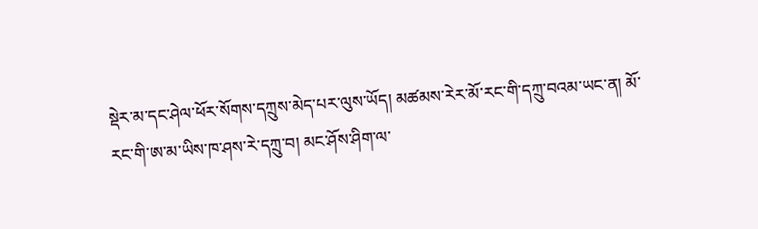སྡེར་མ་དང་ཤེལ་ཕོར་སོགས་དཀྲུས་མེད་པར་ལུས་ཡོད། མཚམས་རེར་མོ་རང་གི་དཀྲུ་བའམ་ཡང་ན། མོ་རང་གི་ཨ་མ་ཡིས་ཁ་ཤས་རེ་དཀྲུ་བ། མང་ཤོས་ཤིག་ལ་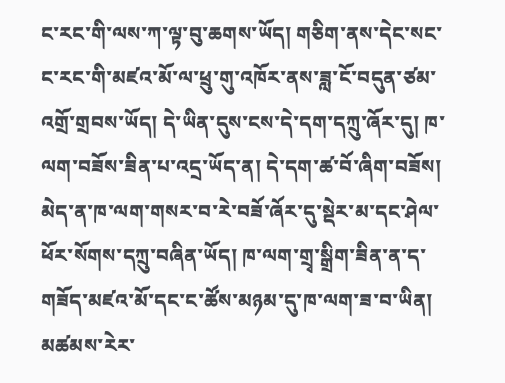ང་རང་གི་ལས་ཀ་ལྟ་བུ་ཆགས་ཡོད། གཅིག་ནས་དེང་སང་ང་རང་གི་མཛའ་མོ་ལ་ཕྲུ་གུ་འཁོར་ནས་ཟླ་ངོ་བདུན་ཙམ་འགྲོ་གྲབས་ཡོད། དེ་ཡིན་དུས་ངས་དེ་དག་དཀྲུ་ཞོར་དུ། ཁ་ལག་བཟོས་ཟིན་པ་འདྲ་ཡོད་ན། དེ་དག་ཚ་བོ་ཞིག་བཟོས། མེད་ན་ཁ་ལག་གསར་བ་རེ་བཟོ་ཞོར་དུ་སྡེར་མ་དང་ཤེལ་ཕོར་སོགས་དཀྲུ་བཞིན་ཡོད། ཁ་ལག་གྲྭ་སྒྲིག་ཟིན་ན་ད་གཟོད་མཛའ་མོ་དང་ང་ཚོས་མཉམ་དུ་ཁ་ལག་ཟ་བ་ཡིན། མཚམས་རེར་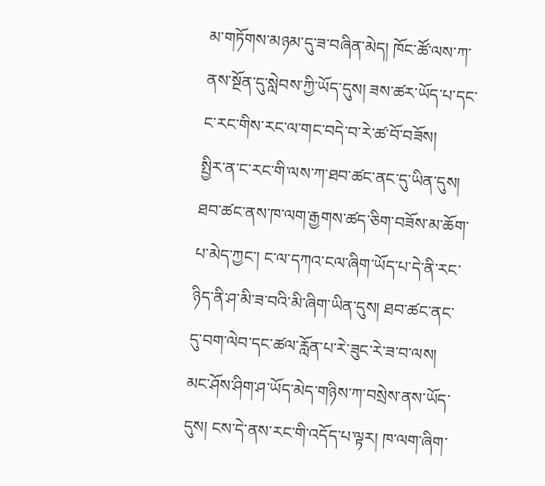མ་གཏོགས་མཉམ་དུ་ཟ་བཞིན་མེད། ཁོང་ཚོ་ལས་ཀ་ནས་སྔོན་དུ་སླེབས་ཀྱི་ཡོད་དུས། ཟས་ཚར་ཡོད་པ་དང་ང་རང་གིས་རང་ལ་གང་བདེ་བ་རེ་ཚ་བོ་བཟོས།
སྤྱིར་ན་ང་རང་གི་ལས་ཀ་ཐབ་ཚང་ནང་དུ་ཡིན་དུས། ཐབ་ཚང་ནས་ཁ་ལག་རྒྱགས་ཚད་ཅིག་བཟོས་མ་ཆོག་པ་མེད་ཀྱང་། ང་ལ་དཀའ་ངལ་ཞིག་ཡོད་པ་དེ་ནི་རང་ཉིད་ནི་ཤ་མི་ཟ་བའི་མི་ཞིག་ཡིན་དུས། ཐབ་ཚང་ནང་དུ་བག་ལེབ་དང་ཚལ་རློན་པ་རེ་ཟུང་རེ་ཟ་བ་ལས། མང་ཤོས་ཤིག་ཤ་ཡོད་མེད་གཉིས་ཀ་བསྲེས་ནས་ཡོད་དུས། ངས་དེ་ནས་རང་གི་འདོད་པ་ལྟར། ཁ་ལག་ཞིག་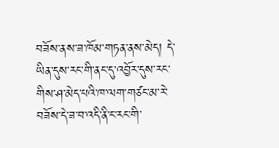བཟོས་ནས་ཟ་ཁོམ་གཏན་ནས་མེད། དེ་ཡིན་དུས་རང་གི་ནང་དུ་འབྱོར་དུས་རང་གིས་ཤ་མེད་པའི་ཁ་ལག་གཙང་མ་རེ་བཟོས་དེ་ཟ་བ་འདི་ནི་ང་རང་གི་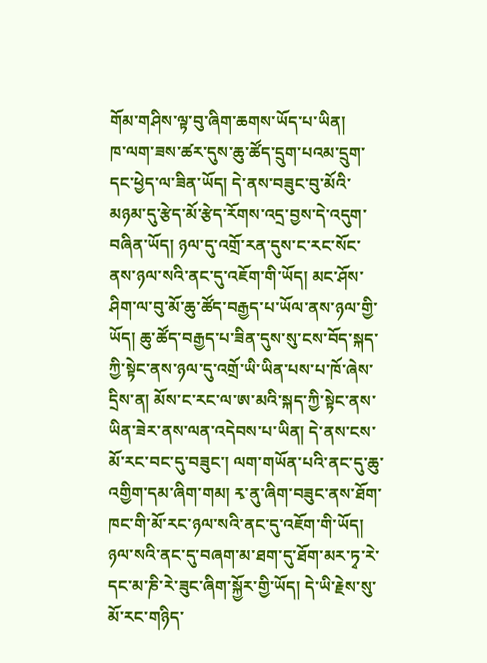གོམ་གཤིས་ལྟ་བུ་ཞིག་ཆགས་ཡོད་པ་ཡིན།
ཁ་ལག་ཟས་ཚར་དུས་ཆུ་ཚོད་དྲུག་པའམ་དྲུག་དང་ཕྱེད་ལ་ཟིན་ཡོད། དེ་ནས་བཟུང་བུ་མོའི་མཉམ་དུ་རྩེད་མོ་རྩེད་རོགས་འདྲ་བྱས་དེ་འདུག་བཞིན་ཡོད། ཉལ་དུ་འགྲོ་རན་དུས་ང་རང་སོང་ནས་ཉལ་སའི་ནང་དུ་འཇོག་གི་ཡོད། མང་ཤོས་ཤིག་ལ་བུ་མོ་ཆུ་ཚོད་བརྒྱད་པ་ཡོལ་ནས་ཉལ་གྱི་ཡོད། ཆུ་ཚོད་བརྒྱད་པ་ཟིན་དུས་སུ་ངས་བོད་སྐད་ཀྱི་སྟེང་ནས་ཉལ་དུ་འགྲོ་ཡི་ཡིན་པས་པ་ཁོ་ཞེས་དྲིས་ན། མོས་ང་རང་ལ་ཨ་མའི་སྐད་ཀྱི་སྟེང་ནས་ཡིན་ཟེར་ནས་ལན་འདེབས་པ་ཡིན། དེ་ནས་ངས་མོ་རང་བང་དུ་བཟུང་། ལག་གཡོན་པའི་ནང་དུ་ཆུ་འགྱིག་དམ་ཞིག་གམ། རྭ་ནུ་ཞིག་བཟུང་ནས་ཐོག་ཁང་གི་མོ་རང་ཉལ་སའི་ནང་དུ་འཇོག་གི་ཡོད།
ཉལ་སའི་ནང་དུ་བཞག་མ་ཐག་དུ་ཐོག་མར་ཏྭ་རེ་དང་མ་ཎི་རེ་ཟུང་ཞིག་སྐྱོར་གྱི་ཡོད། དེ་ཡི་རྗེས་སུ་མོ་རང་གཉིད་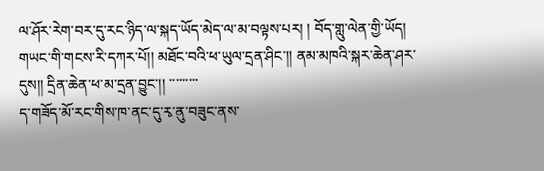ལ་ཤོར་རེག་བར་དུ་རང་ཉིད་ལ་སྐད་ཡོད་མེད་ལ་མ་བལྟས་པར། ། བོད་གླུ་ལེན་གྱི་ཡོད། གཡང་གི་གངས་རི་དཀར་པོ།། མཐོང་བའི་ཕ་ཡུལ་དྲན་ཤིང་།། ནམ་མཁའི་སྐར་ཆེན་ཤར་དུས།། དྲིན་ཆེན་ཕ་མ་དྲན་བྱུང་།། ་་་་་་་་་
ད་གཟོད་མོ་རང་གིས་ཁ་ནང་དུ་རྭ་ནུ་བཟུང་ནས་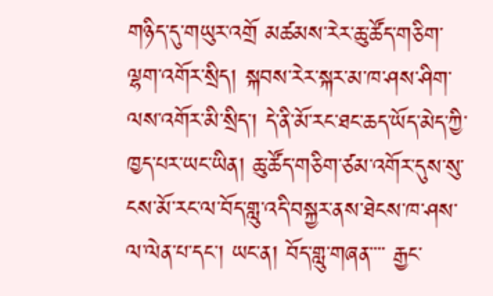གཉིད་དུ་གཡུར་འགྲོ མཚམས་རེར་ཆུ་ཚོད་གཅིག་ལྷག་འགོར་སྲིད། སྐབས་རེར་སྐར་མ་ཁ་ཤས་ཤིག་ལས་འགོར་མི་སྲིད་། དེ་ནི་མོ་རང་ཐང་ཆད་ཡོད་མེད་ཀྱི་ཁྱད་པར་ཡང་ཡིན། ཆུ་ཚོད་གཅིག་ཙམ་འགོར་དུས་སུ་ངས་མོ་རང་ལ་བོད་གླུ་འདི་བསྐྱར་ནས་ཐེངས་ཁ་ཤས་ལ་ལེན་པ་དང་། ཡང་ན། བོད་གླུ་གཞན་་་་ རྒྱང་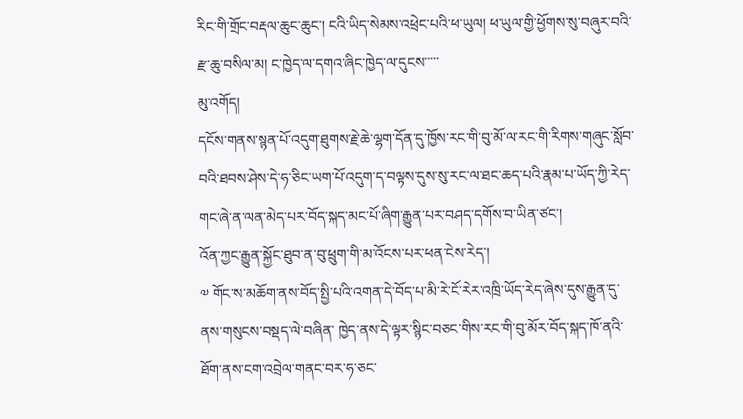རིང་གི་གྲོང་བརྡལ་ཆུང་ཆུང་། ངའི་ཡིད་སེམས་འཕྲེང་པའི་ཕ་ཡུལ། ཕ་ཡུལ་གྱི་ཕྱོགས་སུ་བཞུར་བའི་རྫ་ཆུ་བསིལ་མ། ང་ཁྱེད་ལ་དགའ་ཞིང་ཁྱེད་ལ་དུངས་་་་་
མུ་འགོད།
དངོས་གནས་སྙན་པོ་འདུག་ཐུགས་རྗེ་ཆེ་ལྷག་དོན་དུ་ཁྱོས་རང་གི་བུ་མོ་ལ་རང་གི་རིགས་གཞུང་སློབ་བའི་ཐབས་ཤེས་དེ་ཧ་ཅིང་ཡག་པོ་འདུག་ད་བལྟས་དུས་སུ་རང་ལ་ཐང་ཆད་པའི་རྣམ་པ་ཡོད་ཀྱི་རེད་གང་ཞེ་ན་ལན་མེད་པར་བོད་སྐད་མང་པོ་ཞིག་རྒྱུན་པར་བཤད་དགོས་བ་ཡིན་ཙང་།
འོན་ཀྱང་རྒྱུན་སྐྱོང་ཐུབ་ན་བུ་ཕྲུག་གི་མ་འོངས་པར་ཕན་ངེས་རེད་།
༧ གོང་ས་མཆོག་ནས་བོད་སྤྱི་པའི་འགན་དེ་བོད་པ་མི་རེ་ངོ་རེར་འཁྲི་ཡོད་རེད་ཞེས་དུས་རྒྱུན་དུ་ནས་གསུངས་བསྡད་ལེ་བཞིན་ ཁྱེད་ནས་དེ་ལྟར་སྙིང་བཅང་གིས་རང་གི་བུ་མོར་བོད་སྐད་ཁོ་ནའི་ཐོག་ནས་ངག་འབྲེལ་གནང་བར་ཧ་ཅང་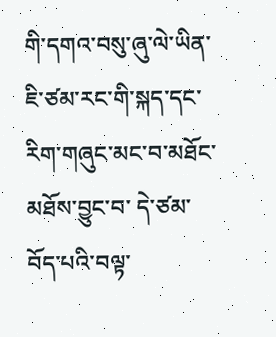གི་དགའ་བསུ་ཞུ་ལེ་ཡིན་ ཇི་ཙམ་རང་གི་སྐད་དང་རིག་གཞུང་མང་བ་མཐོང་མཐོས་བྱུང་བ་ དེ་ཙམ་བོད་པའི་བལྟ་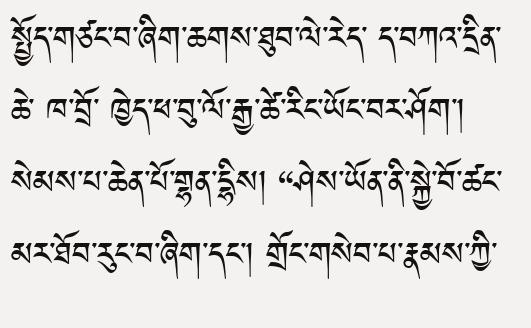སྤྱོད་གཙང་བ་ཞིག་ཆགས་ཐུབ་ལེ་རེད་ ད་བཀའ་དྲིན་ཆེ་ ཁ་བྲོ་ ཁྱེད་ཕ་བུ་ལོ་རྒྱ་ཚེ་རིང་ཡོང་བར་ཤོག་།
སེམས་པ་ཆེན་པོ་གྷན་དྷིས། “ཤེས་ཡོན་ནི་སྐྱེ་བོ་ཚང་མར་ཐོབ་རུང་བ་ཞིག་དང་། གྲོང་གསེབ་པ་རྣམས་ཀྱི་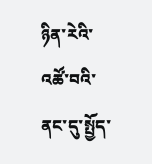ཉིན་རེའི་འཚོ་བའི་ནང་དུ་སྤྱོད་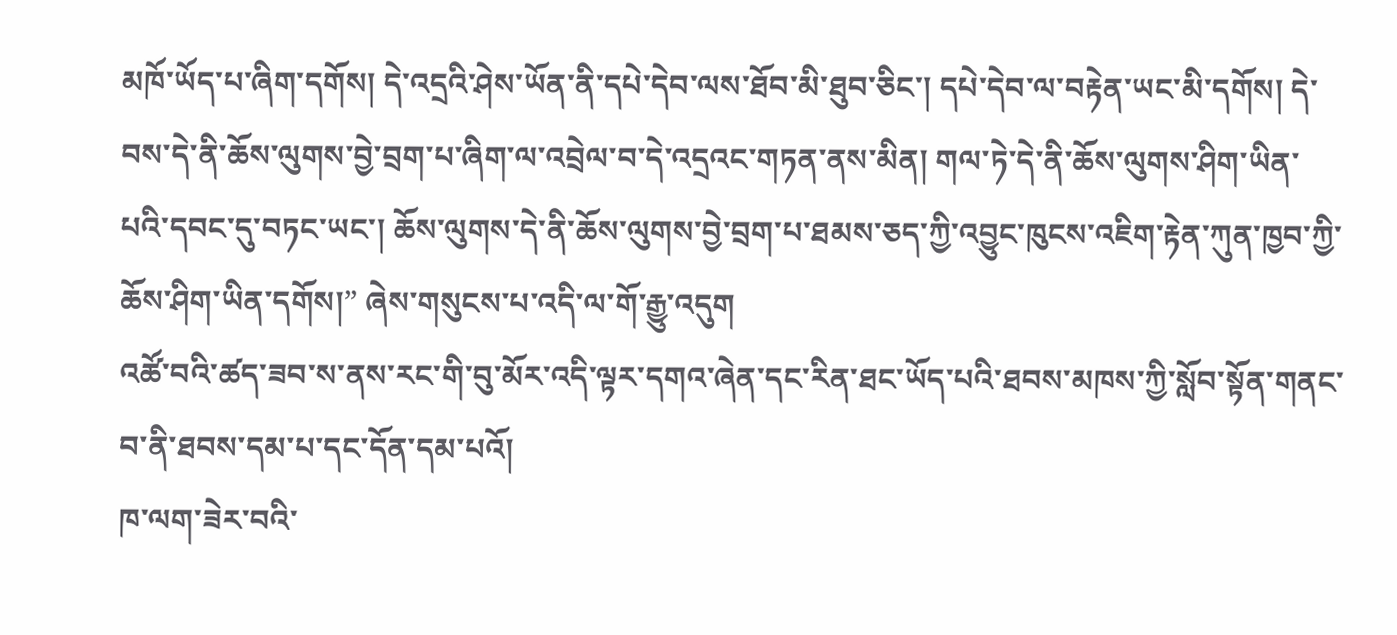མཁོ་ཡོད་པ་ཞིག་དགོས། དེ་འདྲའི་ཤེས་ཡོན་ནི་དཔེ་དེབ་ལས་ཐོབ་མི་ཐུབ་ཅིང་། དཔེ་དེབ་ལ་བརྟེན་ཡང་མི་དགོས། དེ་བས་དེ་ནི་ཆོས་ལུགས་བྱེ་བྲག་པ་ཞིག་ལ་འབྲེལ་བ་དེ་འདྲའང་གཏན་ནས་མིན། གལ་ཏེ་དེ་ནི་ཆོས་ལུགས་ཤིག་ཡིན་པའི་དབང་དུ་བཏང་ཡང་། ཆོས་ལུགས་དེ་ནི་ཆོས་ལུགས་བྱེ་བྲག་པ་ཐམས་ཅད་ཀྱི་འབྱུང་ཁུངས་འཇིག་རྟེན་ཀུན་ཁྱབ་ཀྱི་ཆོས་ཤིག་ཡིན་དགོས།” ཞེས་གསུངས་པ་འདི་ལ་གོ་རྒྱུ་འདུག
འཚོ་བའི་ཚད་ཟབ་ས་ནས་རང་གི་བུ་མོར་འདི་ལྟར་དགའ་ཞེན་དང་རིན་ཐང་ཡོད་པའི་ཐབས་མཁས་ཀྱི་སློབ་སྟོན་གནང་བ་ནི་ཐབས་དམ་པ་དང་དོན་དམ་པའོ།
ཁ་ལག་ཟེར་བའི་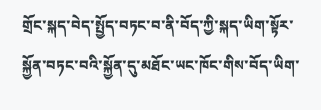གྲོང་སྐད་བེད་སྤྱོད་བཏང་བ་ནི་བོད་ཀྱི་སྐད་ཡིག་སྟོར་སྐྱོན་བཏང་བའི་སྐྱོན་དུ་མཐོང་ཡང་ཁོང་གིས་བོད་ཡིག་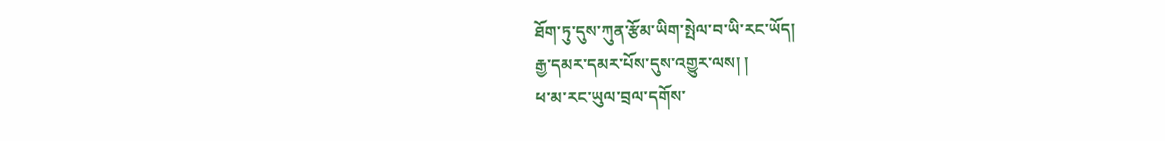ཐོག་ཏུ་དུས་ཀུན་རྩོམ་ཡིག་སྤེལ་བ་ཡི་རང་ཡོད།
རྒྱ་དམར་དམར་པོས་དུས་འགྱུར་ལས། །
ཕ་མ་རང་ཡུལ་བྲལ་དགོས་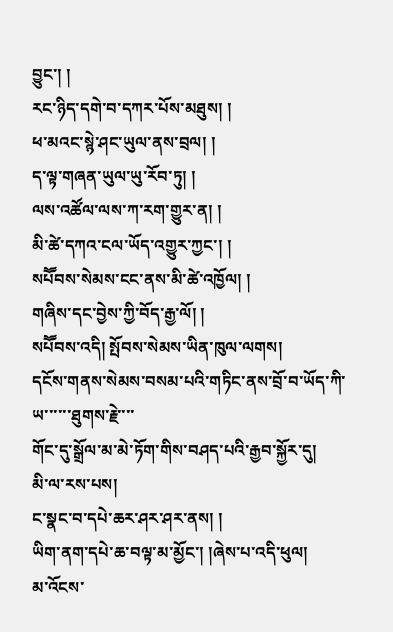བྱུང་། །
རང་ཉིད་དགེ་བ་དཀར་པོས་མཐུས། །
ཕ་མའང་སྙེ་ཤང་ཡུལ་ནས་བྲལ། །
ད་ལྟ་གཞན་ཡུལ་ཡུ་རོབ་ཏུ། །
ལས་འཚོལ་ལས་ཀ་རག་གྱུར་ན། །
མི་ཚེ་དཀའ་ངལ་ཡོད་འགྱུར་ཀྱང་། །
སཔཽབས་སེམས་ངང་ནས་མི་ཚེ་འཁྱོལ། །
གཞིས་དང་བྱེས་ཀྱི་བོད་རྒྱ་ལོ། །
སཔཽབས་འདི། སྤོབས་སེམས་ཡིན་ཁུལ་ལགས།
དངོས་གནས་སེམས་བསམ་པའི་གཏིང་ནས་བྲོ་བ་ཡོད་ཀི་ཡ་་་་་་ཐུགས་རྗེ་་་་
གོང་དུ་སྒྲོལ་མ་མེ་ཏོག་གིས་བཤད་པའི་རྒྱབ་སྐྱོར་དུ།
མི་ལ་རས་པས།
ང་སྣང་བ་དཔེ་ཆར་ཤར་ཤར་ནས། །
ཡིག་ནག་དཔེ་ཆ་བལྟ་མ་མྱོང་། །ཞེས་པ་འདི་ཕུལ།
མ་འོངས་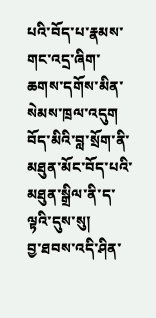པའི་བོད་པ་རྣམས་གང་འདྲ་ཞིག་ཆགས་དགོས་མིན་སེམས་ཁྲལ་འདུག
བོད་མིའི་བླ་སྲོག་ནི་མཐུན་མོང་བོད་པའི་མཐུན་སྒྲིལ་ནི་ད་ལྟའི་དུས་སུ།
བྱ་ཐབས་འདི་ཤིན་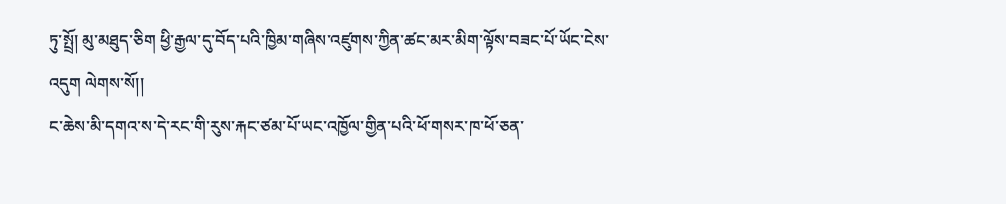ཏུ་སྤྲོ། མུ་མཐུད་ཅིག ཕྱི་རྒྱལ་དུ་བོད་པའི་ཁྱིམ་གཞིས་འཛུགས་ཀྱིན་ཚང་མར་མིག་ལྟོས་བཟང་པོ་ཡོང་ངེས་འདུག ལེགས་སོ།།
ང་ཆེས་མི་དགའ་ས་དེ་རང་གི་རུས་རྐང་ཙམ་པོ་ཡང་འཁྱོལ་གྱིན་པའི་ཕོ་གསར་ཁ་ཕོ་ཅན་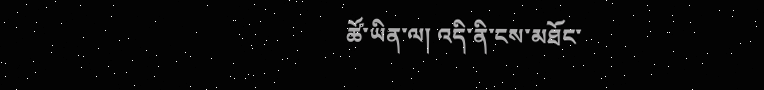ཚོ་ཡིན་ལ། འདི་ནི་ངས་མཐོང་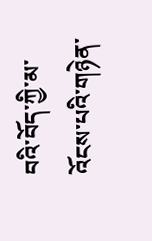བའི་བོད་ཀྱི་མ་འོངས་པའི་གཉེན་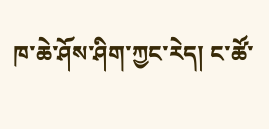ཁ་ཆེ་ཤོས་ཤིག་ཀྱང་རེད། ང་ཚོ་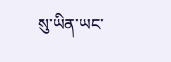སུ་ཡིན་ཡང་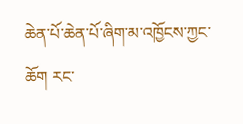ཆེན་པོ་ཆེན་པོ་ཞིག་མ་འཁྱོངས་ཀྱང་ཆོག རང་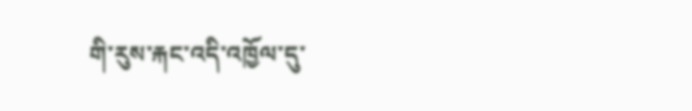གི་རུས་རྐང་འདི་འཁྱོལ་དུ་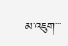མ་འཇུག་་་